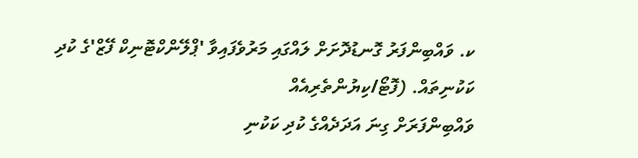ކ. ވައްބިންފަރު ގޮނޑުދޮށަށް ލައްގައި މަރުވެފައިވާ 'ޕްލޭންކްޓޮނިކް ފޭޒް'ގެ ކުދި ކަކުނިތައް. (ފޮޓޯ/ކިޔުންތެރިއެއް
ވައްބިންފަރަށް ގިނަ އަދަދެއްގެ ކުދި ކަކުނި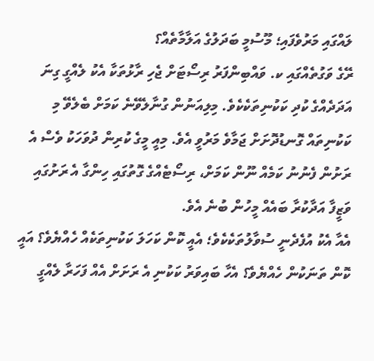ލައްގައި މަރުވެފައި؛ މޫސުމީ ބަދަލުގެ އަލާމާތެއް؟
ރޭގެ ވަގުތެއްގައި ކ. ވައްބިންފަރު ރިސޯޓަށް ޖެހި ރާޅުތަކާ އެކު ލެއްގީ ގިނަ އަދަދެއްގެ ކުދި ކަކުނިތަކެކެވެ. މިލިއަނުން ގުނާލެވޭނެ ކަމަށް ބެލެވޭ މި ކަކުނިތައް ގޮނޑުދޮށަށް ޖަމާވެ މަރުވީ އެވެ. މިއީ މީގެ ކުރިން ދުވަހަކު ވެސް އެ ރަށުން ފެނުނު ކަމެއް ނޫން ކަމަށް، ރިސޯޓެއްގެ ގޮތުގައި ހިންގާ އެ ރަށުގައި ވަޒީފާ އަދާކުރާ ބައެއް މީހުން ބުނެ އެވެ.
އެއާ އެކު އުފެދެނީ ސުވާލުތަކެކެވެ؛ އެއީ ކޮން ކަހަލަ ކަކުނިތަކެއް ހެއްޔެވެ؟ އައީ ކޮން ތަނަކުން ހެއްޔެވެ؟ އެހާ ބައިވަރު ކަކުނި އެ ރަށަށް އެއް ފަހަރާ ލެއްގީ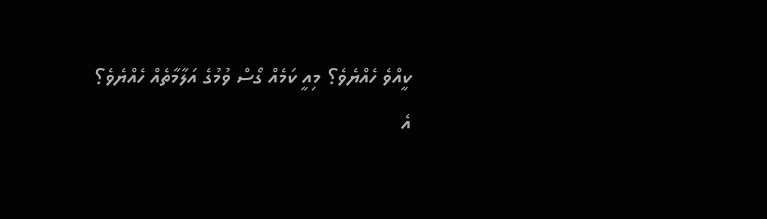ކީއްވެ ހެއްޔެވެ؟ މިއީ ކަމެއް ގޯސް ވުމުގެ އަލާމާތެއް ހެއްޔެވެ؟
އެ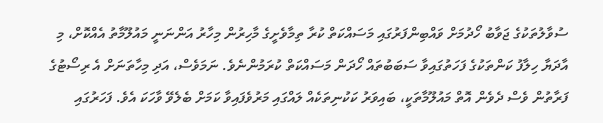ސުވާލުތަކުގެ ޖަވާބު ހޯދުމަށް ވައްބިންފަރުގައި މަސައްކަތް ކުރާ ތިމާވެށީގެ މާހިރުން މިހާރު އަންނަނީ މައުލޫމާތު އެއްކޮށް، މި އާދަޔާ ހިލާފު ކަންތަކުގެ ފަހަތުގައިވާ ސަބަބުތައް ހޯދަން މަސައްކަތް ކުރަމުންނެވެ. ނަމަވެސް، އަދި މިހާތަނަށް އެ ރިސޯޓުގެ ފަރާތުން ވެސް ދެވެން އޮތް މައުލޫމާތަކީ، ބައިވަރު ކަކުނިތަކެއް ލައްގައި މަރުވެފައިވާ ކަމަށް ބެލެވޭ ވާހަކަ އެވެ. ފަހަރުގައި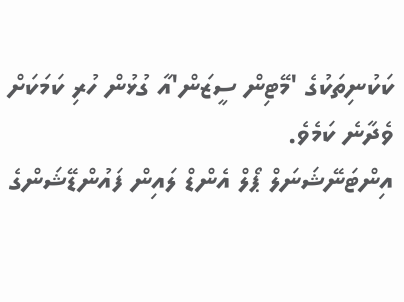ކަކުނިތަކުގެ 'މޭޓިން ސީޒަން'އާ ގުޅުން ހުރި ކަމަކަށް ވެދާނެ ކަމެވެ.
އިންޓަނޭޝަނަލް ޕޯލް އެންޑް ލައިން ފައުންޑޭޝަންގެ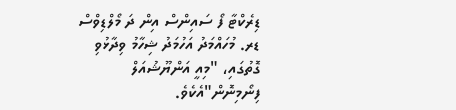ޑިރެކްޓާ ފޯ ސައިންސް އިން ދަ މޯލްޑިވްސް ޑރ. މުހައްމަދު އަހުމަދު ޝިހާމު ވިދާޅުވި ގޮތުގައި، "މިއީ އަންޔޫޝުއަލް ފިނޯމިނޮން"އެކެވެ.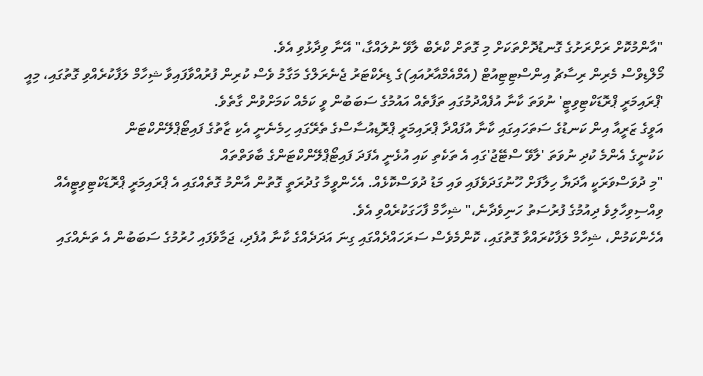"އާންމުކޮށް ރަށްރަށުގެ ގޮނޑުދޮށްތަކަށް މި ގޮތަށް ކްރެބް ލާވޭ ނުލައްގާ،" އޭނާ ވިދާޅުވި އެވެ.
މޯލްޑިވްސް މެރިން ރިސާޗު އިންސްޓިޓިއުޓް (އެމްއެމްއާރުއައި)ގެ ޑިރެކްޓަރު ޖެނެރަލްގެ މަގާމު ވެސް ކުރިން ފުރުއްވާފައިވާ ޝިހާމް ލަފާކުރެއްވި ގޮތުގައި، މިއީ 'ޕްރައިމަރީ ޕްރޮޑަކްޓިވިޓީ' ނުވަތަ ކާނާ އުފެއްދުމުގައި ތަފާތެއް އައުމުގެ ސަބަބުން ވީ ކަމެއް ކަމަށްވުން ގާތެވެ.
އަވީގެ ޒަރީއާ އިން ކަނޑުގެ ސަތަހައިގައި ކާނާ އުފައްދާ ޕްރައިމަރީ ޕްރޮޑިއުސާސްގެ ތެރޭގައި ހިމެނެނީ އެކި ޒާތުގެ ފައިޓޯޕްލޭންކްޓަން
ކަކުނީގެ އެންމެ ކުދި ނުވަތަ 'ލާވޭ ސްޓޭޖު'ގައި އެ ތަކެތި ކައި އުޅެނީ އެފަދަ ފައިޓޯޕްލޭންކްޓަންގެ ބާވަތްތައް
"މި ދުވަސްވަރަކީ އާދަޔާ ހިލާފަށް ހޫނުގަދަވެފައި ވައި މަޑު ދުވަސްކޮޅެއް. އެހެންވީމާ ގުދުރަތީ ގޮތުން އާންމު ގޮތެއްގައި އެ ޕްރައިމަރީ ޕްރޮޑަކްޓިވިޓީއެއް ވިއްސިވިހާލިވެ ދިއުމުގެ ފުރުސަތު ހަނިވެދާނެ،" ޝިހާމް ފާހަގަކުރެއްވި އެވެ.
އެހެންކަމުން، ޝިހާމް ލަފާކުރައްވާ ގޮތުގައި، ކޮންމެވެސް ސަރަހައްދެއްގައި ގިނަ އަދަދެއްގެ ކާނާ އުފެދި، ޖަމާވެފައި ހުރުމުގެ ސަބަބުން އެ ތަނެއްގައި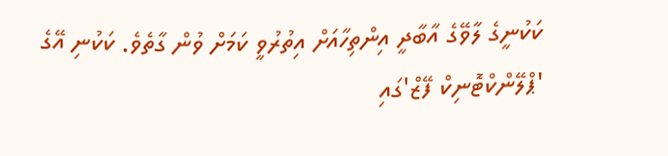ކަކުނީގެ ލާވޭގެ އާބާދީ އިންތިހާއަށް އިތުރުވީ ކަމަށް ވުން ގާތެވެ. ކަކުނި އޭގެ 'ޕްލޭންކްޓޮނިކް ފޭޒް'ގައި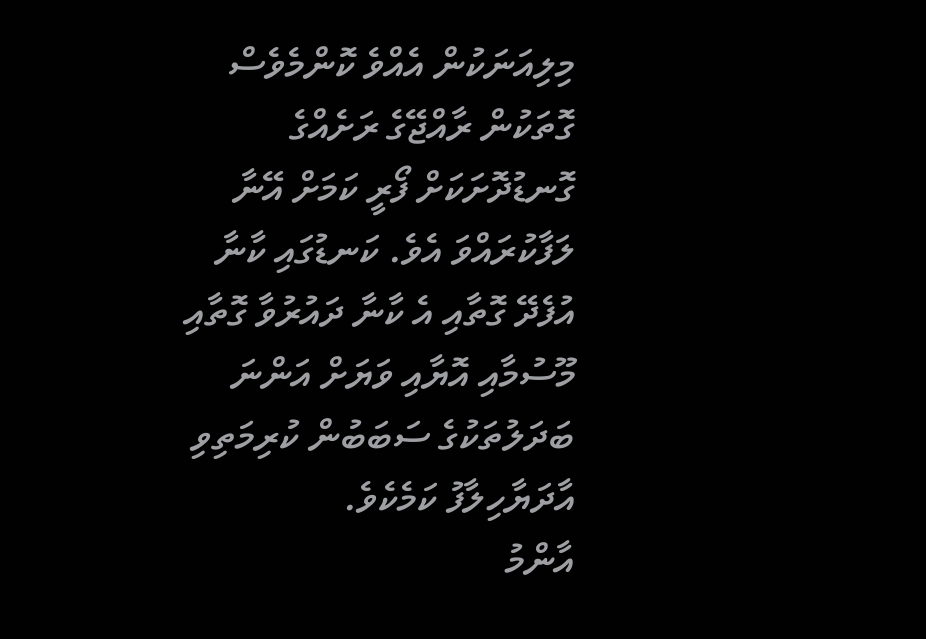މިލިއަނަކުން އެއްވެ ކޮންމެވެސް ގޮތަކުން ރާއްޖޭގެ ރަށެއްގެ ގޮނޑުދޮށަކަށް ފޯރީ ކަމަށް އޭނާ ލަފާކުރައްވަ އެވެ. ކަނޑުގައި ކާނާ އުފެދޭ ގޮތާއި އެ ކާނާ ދައުރުވާ ގޮތާއި މޫސުމާއި އޮޔާއި ވަޔަށް އަންނަ ބަދަލުތަކުގެ ސަބަބުން ކުރިމަތިވި އާދަޔާހިލާފު ކަމެކެވެ.
އާންމު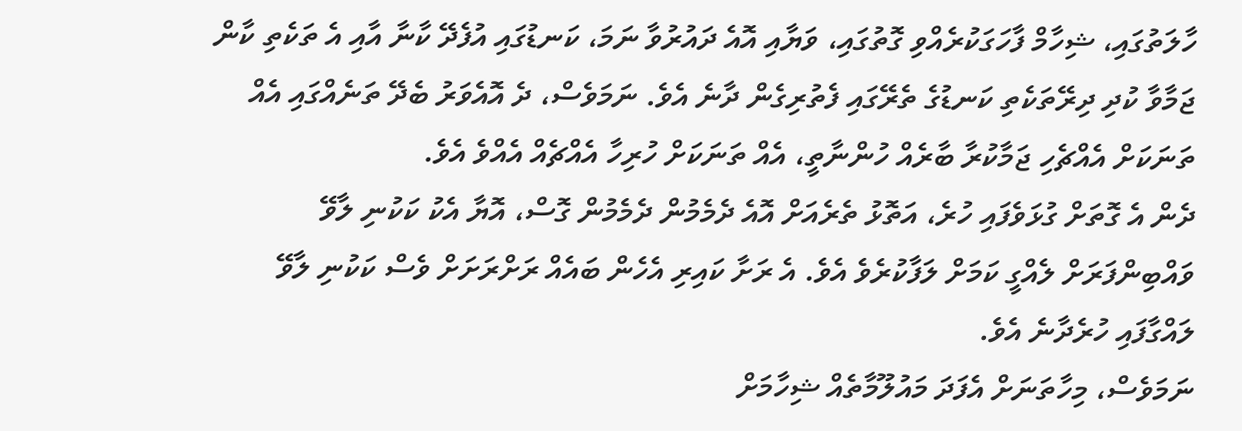ހާލަތުގައި، ޝިހާމް ފާހަގަކުރެއްވި ގޮތުގައި، ވަޔާއި އޮއެ ދައުރުވާ ނަމަ، ކަނޑުގައި އުފެދޭ ކާނާ އާއި އެ ތަކެތި ކާން ޖަމާވާ ކުދި ދިރޭތަކެތި ކަނޑުގެ ތެރޭގައި ފެތުރިގެން ދާނެ އެވެ. ނަމަވެސް، ދެ އޮއެވަރު ބެދޭ ތަނެއްގައި އެއް ތަނަކަށް އެއްޗެހި ޖަމާކުރާ ބާރެއް ހުންނާތީ، އެއް ތަނަކަށް ހުރިހާ އެއްޗެއް އެއްވެ އެވެ.
ދެން އެ ގޮތަށް ގުޅަވެފައި ހުރެ، އަތޮޅު ތެރެއަށް އޮއެ ދެމެމުން ދެމެމުން ގޮސް، އޮޔާ އެކު ކަކުނި ލާވޭ ވައްބިންފަރަށް ލެއްގީ ކަމަށް ލަފާކުރެވެ އެވެ. އެ ރަށާ ކައިރި އެހެން ބައެއް ރަށްރަށަށް ވެސް ކަކުނި ލާވޭ ލައްގާފައި ހުރެދާނެ އެވެ.
ނަމަވެސް، މިހާތަނަށް އެފަދަ މައުލޫމާތެއް ޝިހާމަށް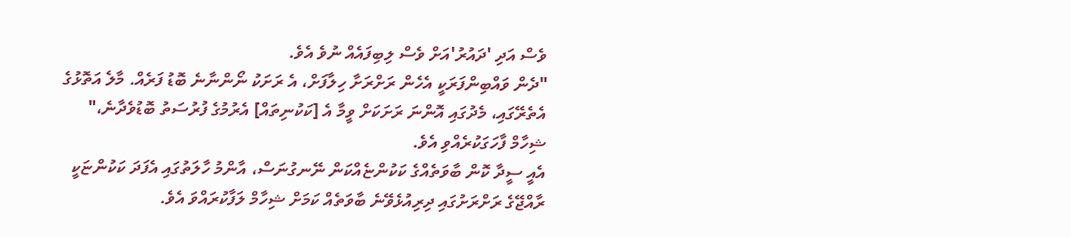ވެސް އަދި 'ދައުރު'އަށް ވެސް ލިބިފައެއް ނުވެ އެވެ.
"ދެން ވައްބިންފަރަކީ އެހެން ރަށްރަށާ ހިލާފަށް، އެ ރަށަކު ނޯންނާނެ ބޮޑު ފަރެއް. މާލެ އަތޮޅުގެ އެތެރޭގައި، މެދުގައި އޮންނަ ރަށަކަށް ވީމާ އެ [ކަކުނިތައް] އެރުމުގެ ފުރުސަތު ބޮޑުވެދާނެ،" ޝިހާމް ފާހަގަކުރެއްވި އެވެ.
އެއީ ސީދާ ކޮން ބާވަތެއްގެ ކަކުންޏެއްކަން ނޭނގުނަސް، އާންމު ހާލަތުގައި އެފަދަ ކަކުންޏަކީ ރާއްޖޭގެ ރަށްރަށުގައި ދިރިއުޅެވޭނެ ބާވަތެއް ކަމަށް ޝިހާމް ލަފާކުރައްވަ އެވެ.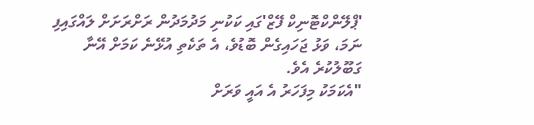'ޕްލޭންކްޓޮނިކް ފޭޒް'ގައި ކަކުނި މަދުމަދުން ރަށްރަށަށް ލައްގައިފި ނަމަ، ވަޅު ޖަހައިގެން ބޮޑުވެ، އެ ތަކެތި އުޅޭނެ ކަމަށް އޭނާ ގަބޫލުކުރެ އެވެ.
"އެކަމަކު މިފަހަރު އެ އައީ ވަރަށް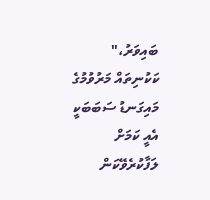ބައިވަރު،" ކަކުނިތައް މަރުވުމުގެ މައިގަނޑު ސަބަބަކީ އެއީ ކަމަށް ލަފާކުރެވޭކަން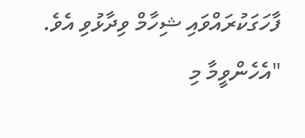ފާހަގަކުރައްވައި ޝިހާމް ވިދާޅުވި އެވެ.
"އެހެންވީމާ މި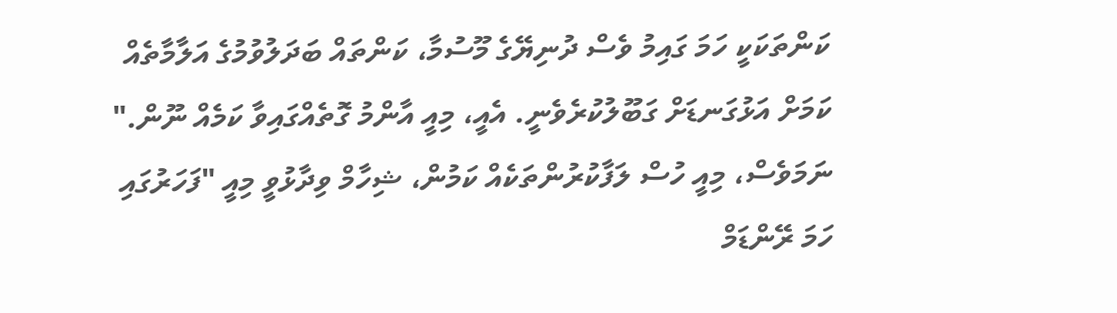ކަންތަކަކީ ހަމަ ގައިމު ވެސް ދުނިޔޭގެ މޫސުމާ، ކަންތައް ބަދަލުވުމުގެ އަލާމާތެއް ކަމަށް އަޅުގަނޑަށް ގަބޫލުކުރެވެނީ. އެއީ، މިއީ އާންމު ގޮތެއްގައިވާ ކަމެއް ނޫން."
ނަމަވެސް، މިއީ ހުސް ލަފާކުރުންތަކެއް ކަމުން، ޝިހާމް ވިދާޅުވީ މިއީ "ފަހަރުގައި ހަމަ ރޭންޑަމް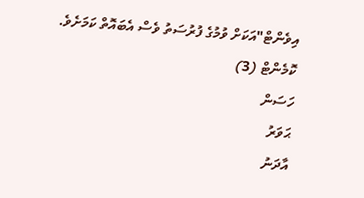އިވެންޓް"އަކަށް ވުމުގެ ފުރުސަތު ވެސް އެބައޮތް ކަމަށެވެ.
ކޮމެންޓް (3)
ހަސަން
ޙަވަރު
އާދަނު